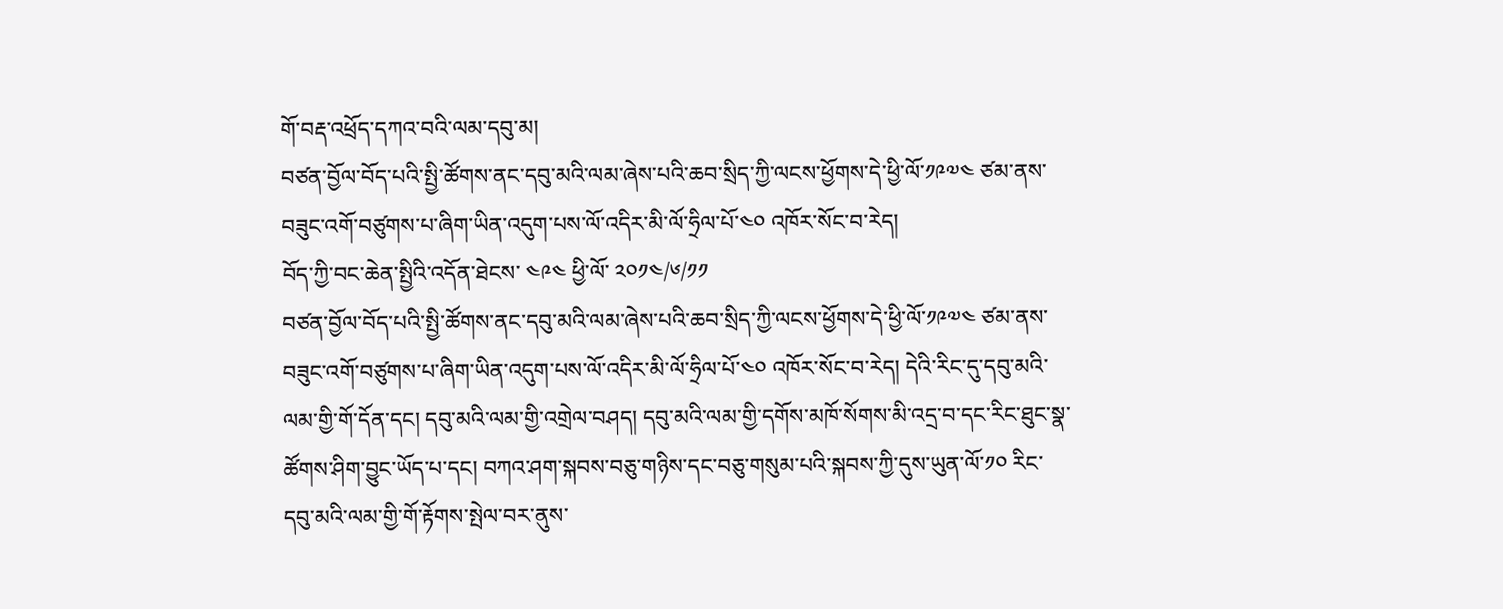གོ་བརྡ་འཕྲོད་དཀའ་བའི་ལམ་དབུ་མ།
བཙན་བྱོལ་བོད་པའི་སྤྱི་ཚོགས་ནང་དབུ་མའི་ལམ་ཞེས་པའི་ཆབ་སྲིད་ཀྱི་ལངས་ཕྱོགས་དེ་ཕྱི་ལོ་༡༩༧༤ ཙམ་ནས་བཟུང་འགོ་བཙུགས་པ་ཞིག་ཡིན་འདུག་པས་ལོ་འདིར་མི་ལོ་ཧྲིལ་པོ་༤༠ འཁོར་སོང་བ་རེད།
བོད་ཀྱི་བང་ཆེན་སྤྱིའི་འདོན་ཐེངས་ ༤༩༤ ཕྱི་ལོ་ ༢༠༡༤/༦/༡༡
བཙན་བྱོལ་བོད་པའི་སྤྱི་ཚོགས་ནང་དབུ་མའི་ལམ་ཞེས་པའི་ཆབ་སྲིད་ཀྱི་ལངས་ཕྱོགས་དེ་ཕྱི་ལོ་༡༩༧༤ ཙམ་ནས་བཟུང་འགོ་བཙུགས་པ་ཞིག་ཡིན་འདུག་པས་ལོ་འདིར་མི་ལོ་ཧྲིལ་པོ་༤༠ འཁོར་སོང་བ་རེད། དེའི་རིང་དུ་དབུ་མའི་ལམ་གྱི་གོ་དོན་དང། དབུ་མའི་ལམ་གྱི་འགྲེལ་བཤད། དབུ་མའི་ལམ་གྱི་དགོས་མཁོ་སོགས་མི་འདྲ་བ་དང་རིང་ཐུང་སྣ་ཚོགས་ཤིག་བྱུང་ཡོད་པ་དང། བཀའ་ཤག་སྐབས་བཅུ་གཉིས་དང་བཅུ་གསུམ་པའི་སྐབས་ཀྱི་དུས་ཡུན་ལོ་༡༠ རིང་དབུ་མའི་ལམ་གྱི་གོ་རྟོགས་སྤེལ་བར་ནུས་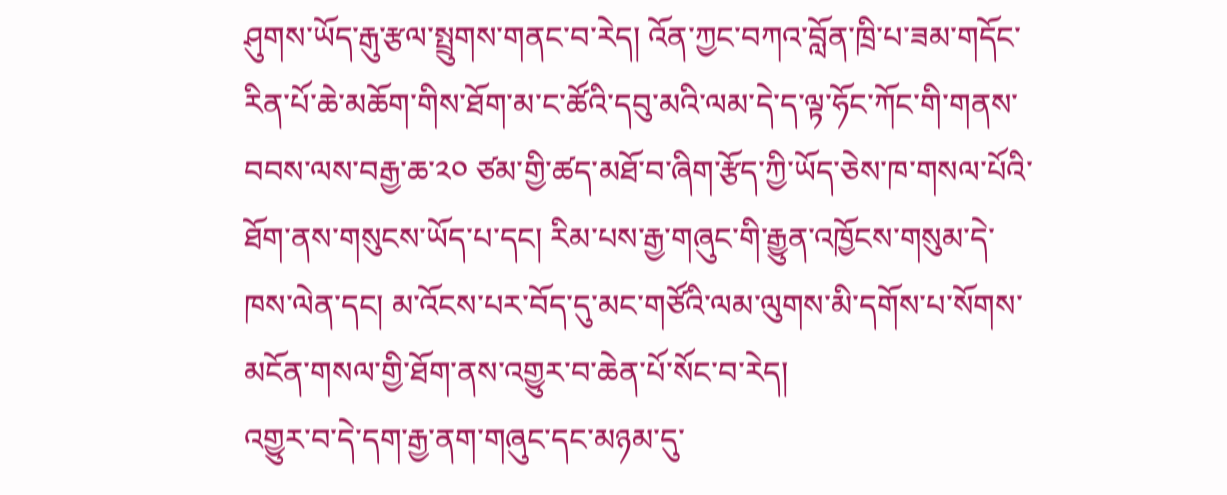ཤུགས་ཡོད་རྒུ་རྩལ་སྤྲུགས་གནང་བ་རེད། འོན་ཀྱང་བཀའ་བློན་ཁྲི་པ་ཟམ་གདོང་རིན་པོ་ཆེ་མཆོག་གིས་ཐོག་མ་ང་ཚོའི་དབུ་མའི་ལམ་དེ་ད་ལྟ་ཧོང་ཀོང་གི་གནས་བབས་ལས་བརྒྱ་ཆ་༢༠ ཙམ་གྱི་ཚད་མཐོ་བ་ཞིག་རྩོད་ཀྱི་ཡོད་ཅེས་ཁ་གསལ་པོའི་ཐོག་ནས་གསུངས་ཡོད་པ་དང། རིམ་པས་རྒྱ་གཞུང་གི་རྒྱུན་འཁྱོངས་གསུམ་དེ་ཁས་ལེན་དང། མ་འོངས་པར་བོད་དུ་མང་གཙོའི་ལམ་ལུགས་མི་དགོས་པ་སོགས་མངོན་གསལ་གྱི་ཐོག་ནས་འགྱུར་བ་ཆེན་པོ་སོང་བ་རེད།
འགྱུར་བ་དེ་དག་རྒྱ་ནག་གཞུང་དང་མཉམ་དུ་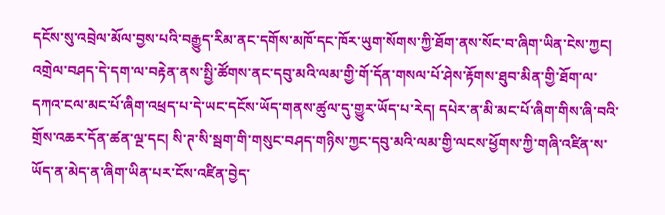དངོས་སུ་འབྲེལ་མོལ་བྱས་པའི་བརྒྱུད་རིམ་ནང་དགོས་མཁོ་དང་ཁོར་ཡུག་སོགས་ཀྱི་ཐོག་ནས་སོང་བ་ཞིག་ཡིན་ངེས་ཀྱང། འགྲེལ་བཤད་དེ་དག་ལ་བརྟེན་ནས་སྤྱི་ཚོགས་ནང་དབུ་མའི་ལམ་གྱི་གོ་དོན་གསལ་པོ་ཤེས་རྟོགས་ཐུབ་མིན་གྱི་ཐོག་ལ་དཀའ་ངལ་མང་པོ་ཞིག་འཕྲད་པ་དེ་ཡང་དངོས་ཡོད་གནས་ཚུལ་དུ་གྱུར་ཡོད་པ་རེད། དཔེར་ན་མི་མང་པོ་ཞིག་གིས་ཞི་བའི་གྲོས་འཆར་དོན་ཚན་ལྔ་དང། སི་ཊ་སི་སྦག་གི་གསུང་བཤད་གཉིས་ཀྱང་དབུ་མའི་ལམ་གྱི་ལངས་ཕྱོགས་ཀྱི་གཞི་འཛིན་ས་ཡོད་ན་མེད་ན་ཞིག་ཡིན་པར་ངོས་འཛིན་བྱེད་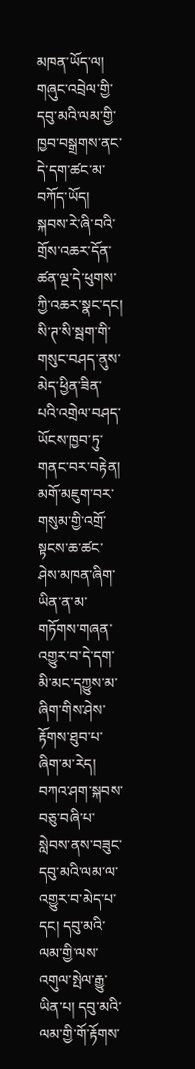མཁན་ཡོད་ལ། གཞུང་འབྲེལ་གྱི་དབུ་མའི་ལམ་གྱི་ཁྱབ་བསྒྲགས་ནང་དེ་དག་ཚང་མ་བཀོད་ཡོད། སྐབས་རེ་ཞི་བའི་གྲོས་འཆར་དོན་ཚན་ལྔ་དེ་ཕུགས་ཀྱི་འཆར་སྣང་དང། སི་ཊ་སི་སྦག་གི་གསུང་བཤད་ནུས་མེད་ཕྱིན་ཟིན་པའི་འགྲེལ་བཤད་ཡོངས་ཁྱབ་ཏུ་གནང་བར་བརྟེན། མགོ་མཇུག་བར་གསུམ་གྱི་འགྲོ་སྟངས་ཆ་ཚང་ཤེས་མཁན་ཞིག་ཡིན་ན་མ་གཏོགས་གཞན་འགྱུར་བ་དེ་དག་མི་མང་དཀྱུས་མ་ཞིག་གིས་ཤེས་རྟོགས་ཐུབ་པ་ཞིག་མ་རེད།
བཀའ་ཤག་སྐབས་བཅུ་བཞི་པ་སླེབས་ནས་བཟུང་དབུ་མའི་ལམ་ལ་འགྱུར་བ་མེད་པ་དང། དབུ་མའི་ལམ་གྱི་ལས་འགུལ་སྤེལ་རྒྱུ་ཡིན་པ། དབུ་མའི་ལམ་གྱི་གོ་རྟོགས་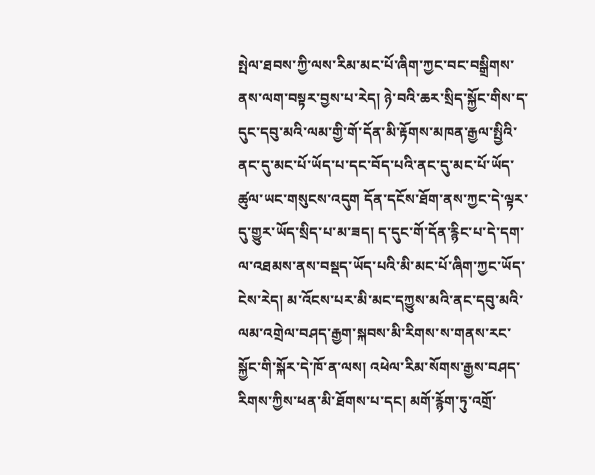སྤེལ་ཐབས་ཀྱི་ལས་རིམ་མང་པོ་ཞིག་ཀྱང་བང་བསྒྲིགས་ནས་ལག་བསྟར་བྱས་པ་རེད། ཉེ་བའི་ཆར་སྲིད་སྐྱོང་གིས་ད་དུང་དབུ་མའི་ལམ་གྱི་གོ་དོན་མི་རྟོགས་མཁན་རྒྱལ་སྤྱིའི་ནང་དུ་མང་པོ་ཡོད་པ་དང་བོད་པའི་ནང་དུ་མང་པོ་ཡོད་ཚུལ་ཡང་གསུངས་འདུག དོན་དངོས་ཐོག་ནས་ཀྱང་དེ་ལྟར་དུ་གྱུར་ཡོད་སྲིད་པ་མ་ཟད། ད་དུང་གོ་དོན་རྙིང་པ་དེ་དག་ལ་འཐམས་ནས་བསྡད་ཡོད་པའི་མི་མང་པོ་ཞིག་ཀྱང་ཡོད་ངེས་རེད། མ་འོངས་པར་མི་མང་དཀྱུས་མའི་ནང་དབུ་མའི་ལམ་འགྲེལ་བཤད་རྒྱག་སྐབས་མི་རིགས་ས་གནས་རང་སྐྱོང་གི་སྐོར་དེ་ཁོ་ན་ལས། འཕེལ་རིམ་སོགས་རྒྱས་བཤད་རིགས་ཀྱིས་ཕན་མི་ཐོགས་པ་དང། མགོ་རྙོག་ཏུ་འགྲོ་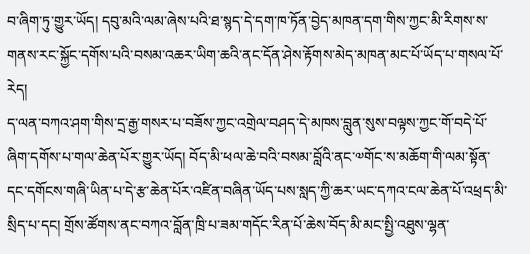བ་ཞིག་ཏུ་གྱུར་ཡོད། དབུ་མའི་ལམ་ཞེས་པའི་ཐ་སྙད་དེ་དག་ཁ་ཏོན་བྱེད་མཁན་དག་གིས་ཀྱང་མི་རིགས་ས་གནས་རང་སྐྱོང་དགོས་པའི་བསམ་འཆར་ཡིག་ཆའི་ནང་དོན་ཤེས་རྟོགས་མེད་མཁན་མང་པོ་ཡོད་པ་གསལ་པོ་རེད།
ད་ལན་བཀའ་ཤག་གིས་དྲ་རྒྱ་གསར་པ་བཟོས་ཀྱང་འགྲེལ་བཤད་དེ་མཁས་བླུན་སུས་བལྟས་ཀྱང་གོ་བདེ་པོ་ཞིག་དགོས་པ་གལ་ཆེན་པོར་གྱུར་ཡོད། བོད་མི་ཕལ་ཆེ་བའི་བསམ་བློའི་ནང་༧གོང་ས་མཆོག་གི་ལམ་སྟོན་དང་དགོངས་གཞི་ཡིན་པ་དེ་རྩ་ཆེན་པོར་འཛིན་བཞིན་ཡོད་པས་སླད་ཀྱི་ཆར་ཡང་དཀའ་ངལ་ཆེན་པོ་འཕྲད་མི་སྲིད་པ་དང། གྲོས་ཚོགས་ནང་བཀའ་བློན་ཁྲི་པ་ཟམ་གདོང་རིན་པོ་ཆེས་བོད་མི་མང་སྤྱི་འཐུས་ལྷན་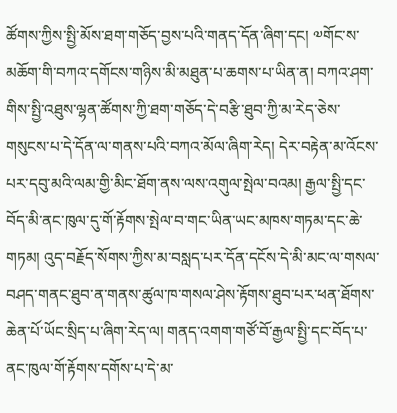ཚོགས་ཀྱིས་སྤྱི་མོས་ཐག་གཅོད་བྱས་པའི་གནད་དོན་ཞིག་དང། ༧གོང་ས་མཆོག་གི་བཀའ་དགོངས་གཉིས་མི་མཐུན་པ་ཆགས་པ་ཡིན་ན། བཀའ་ཤག་གིས་སྤྱི་འཐུས་ལྷན་ཚོགས་ཀྱི་ཐག་གཅོད་དེ་བརྩི་ཐུབ་ཀྱི་མ་རེད་ཅེས་གསུངས་པ་དེ་དོན་ལ་གནས་པའི་བཀའ་མོལ་ཞིག་རེད། དེར་བརྟེན་མ་འོངས་པར་དབུ་མའི་ལམ་གྱི་མིང་ཐོག་ནས་ལས་འགུལ་སྤེལ་བའམ། རྒྱལ་སྤྱི་དང་བོད་མི་ནང་ཁུལ་དུ་གོ་རྟོགས་སྤེལ་བ་གང་ཡིན་ཡང་མཁས་གཏམ་དང་ཆེ་གཏམ། འུད་བརྗོད་སོགས་ཀྱིས་མ་བསླད་པར་དོན་དངོས་དེ་མི་མང་ལ་གསལ་བཤད་གནང་ཐུབ་ན་གནས་ཚུལ་ཁ་གསལ་ཤེས་རྟོགས་ཐུབ་པར་ཕན་ཐོགས་ཆེན་པོ་ཡོང་སྲིད་པ་ཞིག་རེད་ལ། གནད་འགག་གཙོ་བོ་རྒྱལ་སྤྱི་དང་བོད་པ་ནང་ཁུལ་གོ་རྟོགས་དགོས་པ་དེ་མ་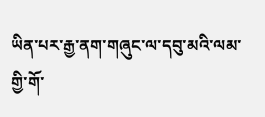ཡིན་པར་རྒྱ་ནག་གཞུང་ལ་དབུ་མའི་ལམ་གྱི་གོ་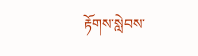རྟོགས་སླེབས་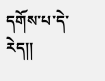དགོས་པ་དེ་རེད།།